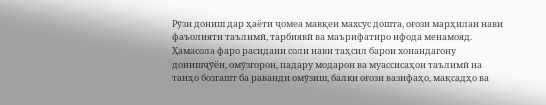Рӯзи дониш дар ҳаёти ҷомеа мавқеи махсус дошта, оғози марҳилаи нави фаъолияти таълимӣ, тарбиявӣ ва маърифатиро ифода менамояд. Ҳамасола фаро расидани соли нави таҳсил барои хонандагону донишҷӯён, омӯзгорон, падару модарон ва муассисаҳои таълимӣ на танҳо бозгашт ба раванди омӯзиш, балки оғози вазифаҳо, мақсадҳо ва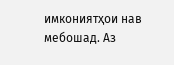имкониятҳои нав мебошад. Аз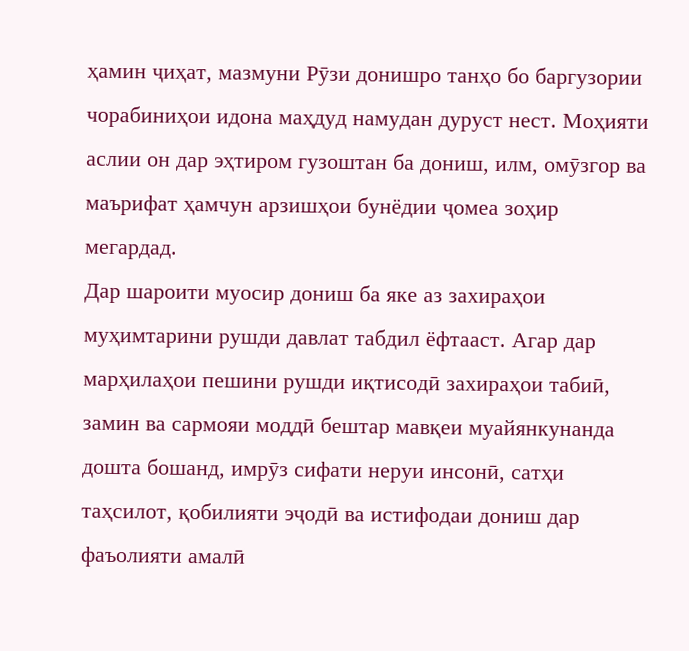ҳамин ҷиҳат, мазмуни Рӯзи донишро танҳо бо баргузории чорабиниҳои идона маҳдуд намудан дуруст нест. Моҳияти аслии он дар эҳтиром гузоштан ба дониш, илм, омӯзгор ва маърифат ҳамчун арзишҳои бунёдии ҷомеа зоҳир мегардад.
Дар шароити муосир дониш ба яке аз захираҳои муҳимтарини рушди давлат табдил ёфтааст. Агар дар марҳилаҳои пешини рушди иқтисодӣ захираҳои табиӣ, замин ва сармояи моддӣ бештар мавқеи муайянкунанда дошта бошанд, имрӯз сифати неруи инсонӣ, сатҳи таҳсилот, қобилияти эҷодӣ ва истифодаи дониш дар фаъолияти амалӣ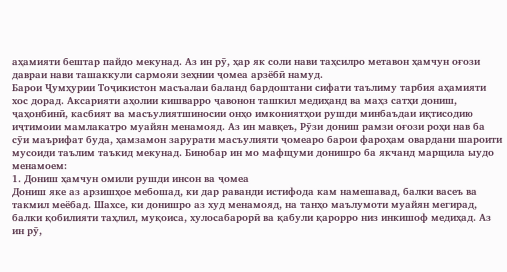аҳамияти бештар пайдо мекунад. Аз ин рӯ, ҳар як соли нави таҳсилро метавон ҳамчун оғози давраи нави ташаккули сармояи зеҳнии ҷомеа арзёбӣ намуд.
Барои Ҷумҳурии Тоҷикистон масъалаи баланд бардоштани сифати таълиму тарбия аҳамияти хос дорад. Аксарияти аҳолии кишварро ҷавонон ташкил медиҳанд ва маҳз сатҳи дониш, ҷаҳонбинӣ, касбият ва масъулиятшиносии онҳо имкониятҳои рушди минбаъдаи иқтисодию иҷтимоии мамлакатро муайян менамояд. Аз ин мавқеъ, Рӯзи дониш рамзи оғози роҳи нав ба сӯи маърифат буда, ҳамзамон зарурати масъулияти ҷомеаро барои фароҳам овардани шароити мусоиди таълим таъкид мекунад. Бинобар ин мо мафщуми донишро ба якчанд марщила ыудо менамоем:
1. Дониш ҳамчун омили рушди инсон ва ҷомеа
Дониш яке аз арзишҳое мебошад, ки дар раванди истифода кам намешавад, балки васеъ ва такмил меёбад. Шахсе, ки донишро аз худ менамояд, на танҳо маълумоти муайян мегирад, балки қобилияти таҳлил, муқоиса, хулосабарорӣ ва қабули қарорро низ инкишоф медиҳад. Аз ин рӯ,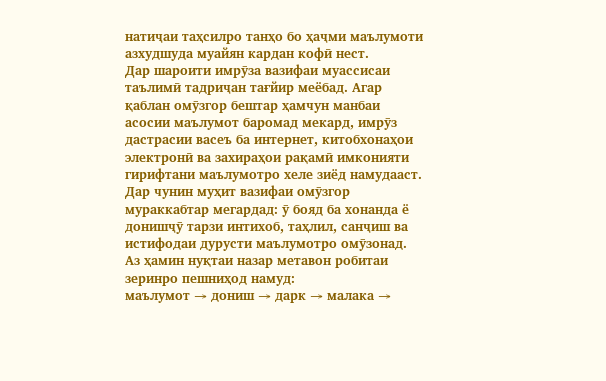натиҷаи таҳсилро танҳо бо ҳаҷми маълумоти азхудшуда муайян кардан кофӣ нест.
Дар шароити имрӯза вазифаи муассисаи таълимӣ тадриҷан тағйир меёбад. Агар қаблан омӯзгор бештар ҳамчун манбаи асосии маълумот баромад мекард, имрӯз дастрасии васеъ ба интернет, китобхонаҳои электронӣ ва захираҳои рақамӣ имконияти гирифтани маълумотро хеле зиёд намудааст. Дар чунин муҳит вазифаи омӯзгор мураккабтар мегардад: ӯ бояд ба хонанда ё донишҷӯ тарзи интихоб, таҳлил, санҷиш ва истифодаи дурусти маълумотро омӯзонад.
Аз ҳамин нуқтаи назар метавон робитаи зеринро пешниҳод намуд:
маълумот → дониш → дарк → малака →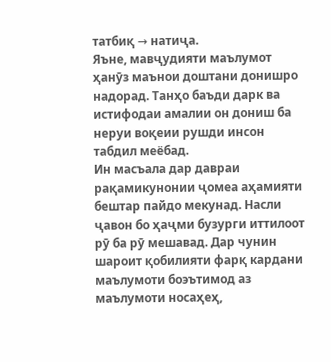татбиқ → натиҷа.
Яъне, мавҷудияти маълумот ҳанӯз маънои доштани донишро надорад. Танҳо баъди дарк ва истифодаи амалии он дониш ба неруи воқеии рушди инсон табдил меёбад.
Ин масъала дар давраи рақамикунонии ҷомеа аҳамияти бештар пайдо мекунад. Насли ҷавон бо ҳаҷми бузурги иттилоот рӯ ба рӯ мешавад. Дар чунин шароит қобилияти фарқ кардани маълумоти боэътимод аз маълумоти носаҳеҳ,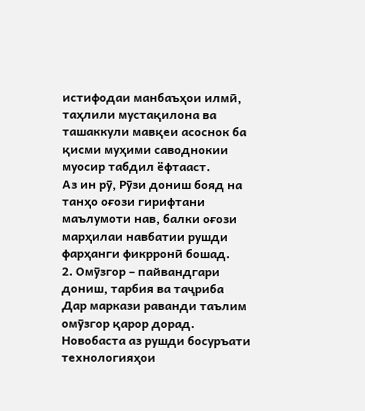истифодаи манбаъҳои илмӣ, таҳлили мустақилона ва ташаккули мавқеи асоснок ба қисми муҳими саводнокии муосир табдил ёфтааст.
Аз ин рӯ, Рӯзи дониш бояд на танҳо оғози гирифтани маълумоти нав, балки оғози марҳилаи навбатии рушди фарҳанги фикрронӣ бошад.
2. Омӯзгор – пайвандгари дониш, тарбия ва таҷриба
Дар маркази раванди таълим омӯзгор қарор дорад. Новобаста аз рушди босуръати технологияҳои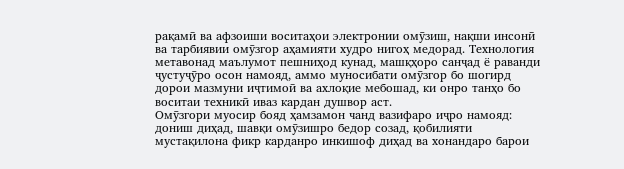рақамӣ ва афзоиши воситаҳои электронии омӯзиш, нақши инсонӣ ва тарбиявии омӯзгор аҳамияти худро нигоҳ медорад. Технология метавонад маълумот пешниҳод кунад, машқҳоро санҷад ё раванди ҷустуҷӯро осон намояд, аммо муносибати омӯзгор бо шогирд дорои мазмуни иҷтимоӣ ва ахлоқие мебошад, ки онро танҳо бо воситаи техникӣ иваз кардан душвор аст.
Омӯзгори муосир бояд ҳамзамон чанд вазифаро иҷро намояд: дониш диҳад, шавқи омӯзишро бедор созад, қобилияти мустақилона фикр карданро инкишоф диҳад ва хонандаро барои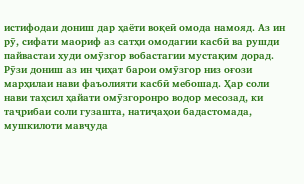истифодаи дониш дар ҳаёти воқеӣ омода намояд. Аз ин рӯ, сифати маориф аз сатҳи омодагии касбӣ ва рушди пайвастаи худи омӯзгор вобастагии мустақим дорад.
Рӯзи дониш аз ин ҷиҳат барои омӯзгор низ оғози марҳилаи нави фаъолияти касбӣ мебошад. Ҳар соли нави таҳсил ҳайати омӯзгоронро водор месозад, ки таҷрибаи соли гузашта, натиҷаҳои бадастомада, мушкилоти мавҷуда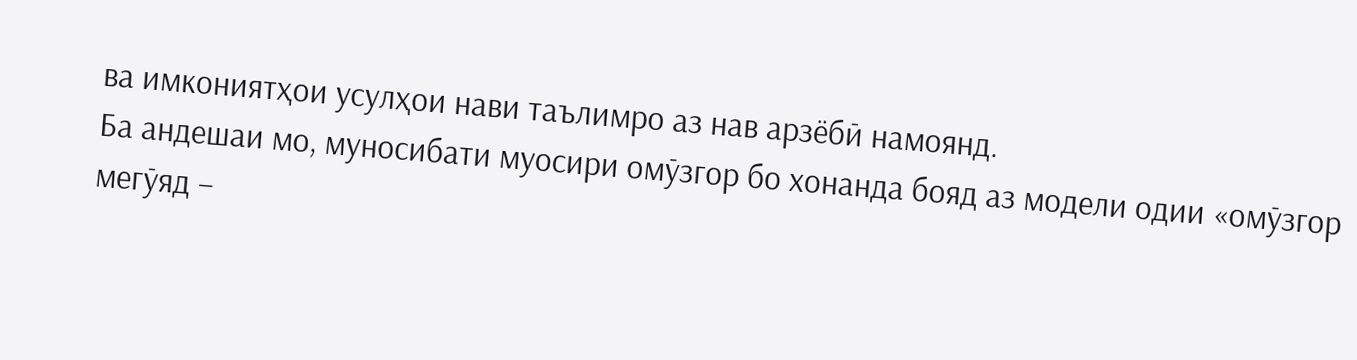ва имкониятҳои усулҳои нави таълимро аз нав арзёбӣ намоянд.
Ба андешаи мо, муносибати муосири омӯзгор бо хонанда бояд аз модели одии «омӯзгор мегӯяд –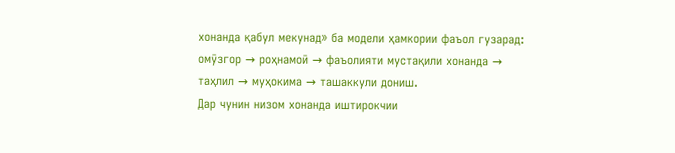хонанда қабул мекунад» ба модели ҳамкории фаъол гузарад:
омӯзгор → роҳнамоӣ → фаъолияти мустақили хонанда → таҳлил → муҳокима → ташаккули дониш.
Дар чунин низом хонанда иштирокчии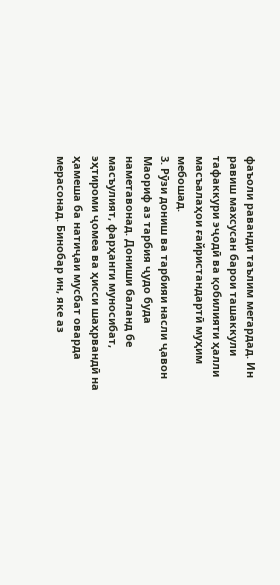фаъоли раванди таълим мегардад. Ин равиш махсусан барои ташаккули тафаккури эҷодӣ ва қобилияти ҳалли масъалаҳои ғайристандартӣ муҳим мебошад.
3. Рӯзи дониш ва тарбияи насли ҷавон
Маориф аз тарбия ҷудо буда наметавонад. Дониши баланд бе масъулият, фарҳанги муносибат, эҳтироми ҷомеа ва ҳисси шаҳрвандӣ на ҳамеша ба натиҷаи мусбат оварда мерасонад. Бинобар ин, яке аз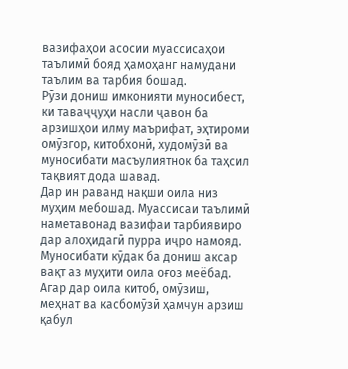вазифаҳои асосии муассисаҳои таълимӣ бояд ҳамоҳанг намудани таълим ва тарбия бошад.
Рӯзи дониш имконияти муносибест, ки таваҷҷуҳи насли ҷавон ба арзишҳои илму маърифат, эҳтироми омӯзгор, китобхонӣ, худомӯзӣ ва муносибати масъулиятнок ба таҳсил тақвият дода шавад.
Дар ин раванд нақши оила низ муҳим мебошад. Муассисаи таълимӣ наметавонад вазифаи тарбиявиро дар алоҳидагӣ пурра иҷро намояд. Муносибати кӯдак ба дониш аксар вақт аз муҳити оила оғоз меёбад. Агар дар оила китоб, омӯзиш, меҳнат ва касбомӯзӣ ҳамчун арзиш қабул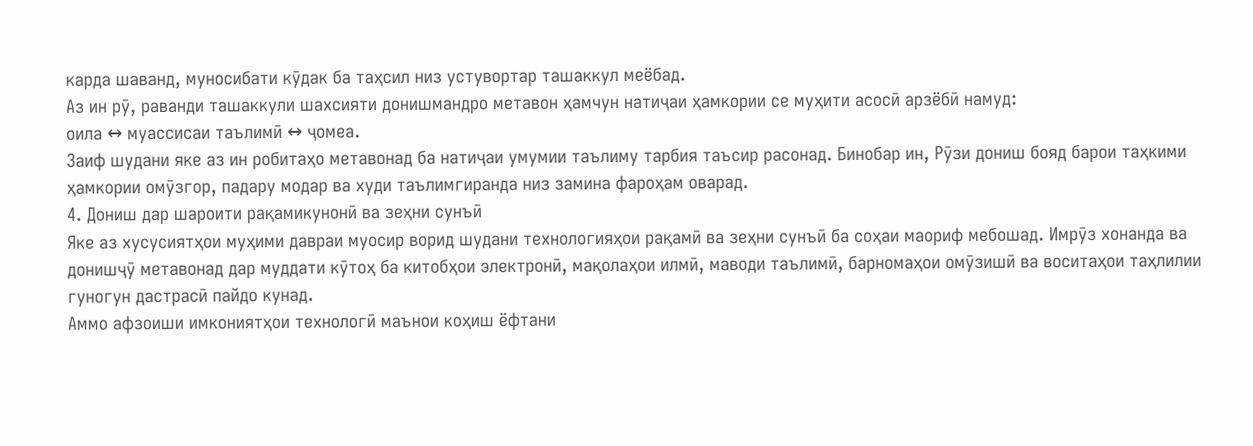карда шаванд, муносибати кӯдак ба таҳсил низ устувортар ташаккул меёбад.
Аз ин рӯ, раванди ташаккули шахсияти донишмандро метавон ҳамчун натиҷаи ҳамкории се муҳити асосӣ арзёбӣ намуд:
оила ↔ муассисаи таълимӣ ↔ ҷомеа.
Заиф шудани яке аз ин робитаҳо метавонад ба натиҷаи умумии таълиму тарбия таъсир расонад. Бинобар ин, Рӯзи дониш бояд барои таҳкими ҳамкории омӯзгор, падару модар ва худи таълимгиранда низ замина фароҳам оварад.
4. Дониш дар шароити рақамикунонӣ ва зеҳни сунъӣ
Яке аз хусусиятҳои муҳими давраи муосир ворид шудани технологияҳои рақамӣ ва зеҳни сунъӣ ба соҳаи маориф мебошад. Имрӯз хонанда ва донишҷӯ метавонад дар муддати кӯтоҳ ба китобҳои электронӣ, мақолаҳои илмӣ, маводи таълимӣ, барномаҳои омӯзишӣ ва воситаҳои таҳлилии гуногун дастрасӣ пайдо кунад.
Аммо афзоиши имкониятҳои технологӣ маънои коҳиш ёфтани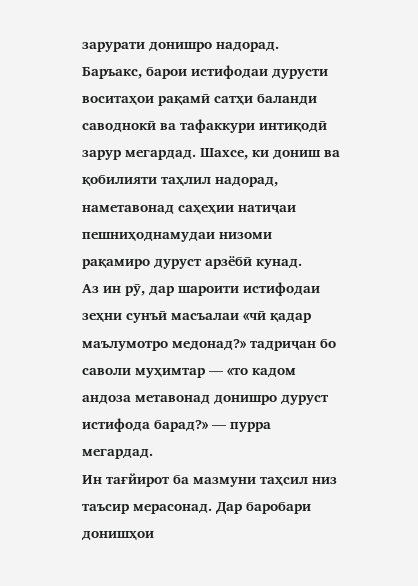зарурати донишро надорад. Баръакс, барои истифодаи дурусти воситаҳои рақамӣ сатҳи баланди саводнокӣ ва тафаккури интиқодӣ зарур мегардад. Шахсе, ки дониш ва қобилияти таҳлил надорад, наметавонад саҳеҳии натиҷаи пешниҳоднамудаи низоми рақамиро дуруст арзёбӣ кунад.
Аз ин рӯ, дар шароити истифодаи зеҳни сунъӣ масъалаи «чӣ қадар маълумотро медонад?» тадриҷан бо саволи муҳимтар — «то кадом андоза метавонад донишро дуруст истифода барад?» — пурра мегардад.
Ин тағйирот ба мазмуни таҳсил низ таъсир мерасонад. Дар баробари донишҳои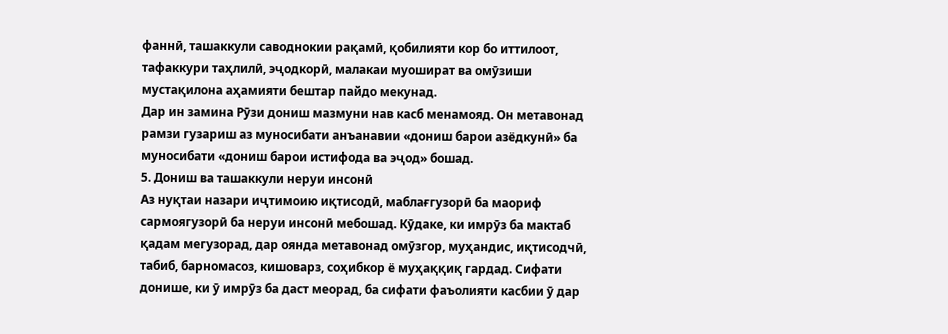фаннӣ, ташаккули саводнокии рақамӣ, қобилияти кор бо иттилоот, тафаккури таҳлилӣ, эҷодкорӣ, малакаи муошират ва омӯзиши мустақилона аҳамияти бештар пайдо мекунад.
Дар ин замина Рӯзи дониш мазмуни нав касб менамояд. Он метавонад рамзи гузариш аз муносибати анъанавии «дониш барои азёдкунӣ» ба муносибати «дониш барои истифода ва эҷод» бошад.
5. Дониш ва ташаккули неруи инсонӣ
Аз нуқтаи назари иҷтимоию иқтисодӣ, маблағгузорӣ ба маориф сармоягузорӣ ба неруи инсонӣ мебошад. Кӯдаке, ки имрӯз ба мактаб қадам мегузорад, дар оянда метавонад омӯзгор, муҳандис, иқтисодчӣ, табиб, барномасоз, кишоварз, соҳибкор ё муҳаққиқ гардад. Сифати донише, ки ӯ имрӯз ба даст меорад, ба сифати фаъолияти касбии ӯ дар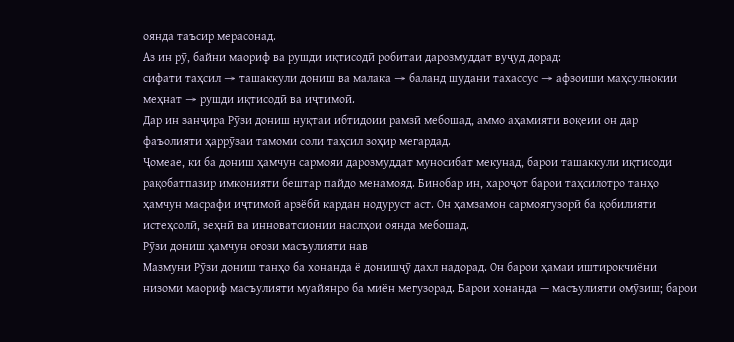оянда таъсир мерасонад.
Аз ин рӯ, байни маориф ва рушди иқтисодӣ робитаи дарозмуддат вуҷуд дорад:
сифати таҳсил → ташаккули дониш ва малака → баланд шудани тахассус → афзоиши маҳсулнокии меҳнат → рушди иқтисодӣ ва иҷтимоӣ.
Дар ин занҷира Рӯзи дониш нуқтаи ибтидоии рамзӣ мебошад, аммо аҳамияти воқеии он дар фаъолияти ҳаррӯзаи тамоми соли таҳсил зоҳир мегардад.
Ҷомеае, ки ба дониш ҳамчун сармояи дарозмуддат муносибат мекунад, барои ташаккули иқтисоди рақобатпазир имконияти бештар пайдо менамояд. Бинобар ин, хароҷот барои таҳсилотро танҳо ҳамчун масрафи иҷтимоӣ арзёбӣ кардан нодуруст аст. Он ҳамзамон сармоягузорӣ ба қобилияти истеҳсолӣ, зеҳнӣ ва инноватсионии наслҳои оянда мебошад.
Рӯзи дониш ҳамчун оғози масъулияти нав
Мазмуни Рӯзи дониш танҳо ба хонанда ё донишҷӯ дахл надорад. Он барои ҳамаи иштирокчиёни низоми маориф масъулияти муайянро ба миён мегузорад. Барои хонанда — масъулияти омӯзиш; барои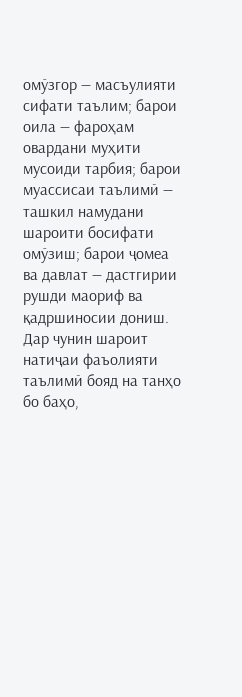омӯзгор — масъулияти сифати таълим; барои оила — фароҳам овардани муҳити мусоиди тарбия; барои муассисаи таълимӣ — ташкил намудани шароити босифати омӯзиш; барои ҷомеа ва давлат — дастгирии рушди маориф ва қадршиносии дониш.
Дар чунин шароит натиҷаи фаъолияти таълимӣ бояд на танҳо бо баҳо,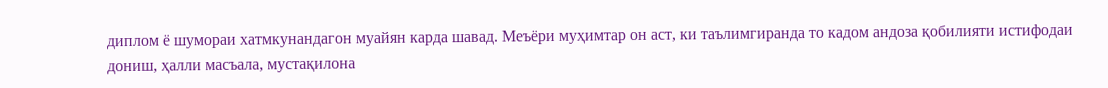диплом ё шумораи хатмкунандагон муайян карда шавад. Меъёри муҳимтар он аст, ки таълимгиранда то кадом андоза қобилияти истифодаи дониш, ҳалли масъала, мустақилона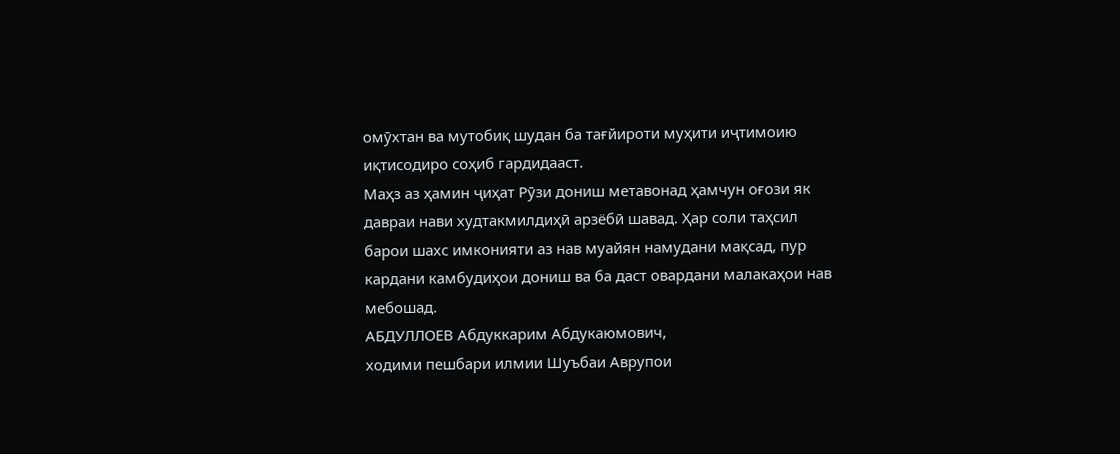омӯхтан ва мутобиқ шудан ба тағйироти муҳити иҷтимоию иқтисодиро соҳиб гардидааст.
Маҳз аз ҳамин ҷиҳат Рӯзи дониш метавонад ҳамчун оғози як давраи нави худтакмилдиҳӣ арзёбӣ шавад. Ҳар соли таҳсил барои шахс имконияти аз нав муайян намудани мақсад, пур кардани камбудиҳои дониш ва ба даст овардани малакаҳои нав мебошад.
АБДУЛЛОЕВ Абдуккарим Абдукаюмович,
ходими пешбари илмии Шуъбаи Аврупои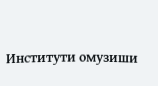Институти омузиши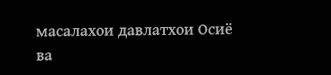масалахои давлатхои Осиё ва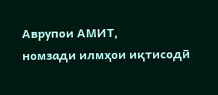Аврупои АМИТ,
номзади илмҳои иқтисодӣ